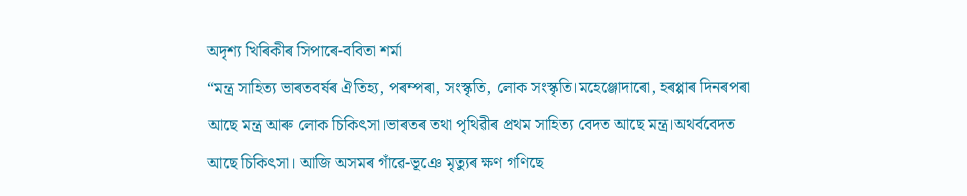অদৃশ্য খিৰিকীৰ সিপাৰে-ববিতা শৰ্মা
“মন্ত্ৰ সাহিত্য ভাৰতবৰ্ষৰ ঐতিহ্য, পৰম্পৰা, সংস্কৃতি, লোক সংস্কৃতি।মহেঞ্জোদাৰো, হৰপ্পাৰ দিনৰপৰা আছে মন্ত্ৰ আৰু লোক চিকিৎসা।ভাৰতৰ তথা পৃথিৱীৰ প্ৰথম সাহিত্য বেদত আছে মন্ত্ৰ।অথৰ্ববেদত আছে চিকিৎসা। আজি অসমৰ গাঁৱে-ভূঞে মৃত্যুৰ ক্ষণ গণিছে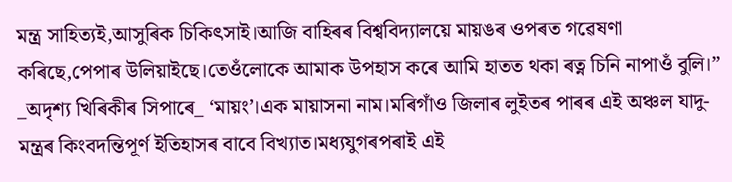মন্ত্ৰ সাহিত্যই,আসুৰিক চিকিৎসাই।আজি বাহিৰৰ বিশ্ববিদ্যালয়ে মায়ঙৰ ওপৰত গৱেষণা কৰিছে,পেপাৰ উলিয়াইছে।তেওঁলোকে আমাক উপহাস কৰে আমি হাতত থকা ৰত্ন চিনি নাপাওঁ বুলি।” _অদৃশ্য খিৰিকীৰ সিপাৰে_ ‘মায়ং’।এক মায়াসনা নাম।মৰিগাঁও জিলাৰ লুইতৰ পাৰৰ এই অঞ্চল যাদু-মন্ত্ৰৰ কিংবদন্তিপূৰ্ণ ইতিহাসৰ বাবে বিখ্যাত।মধ্যযুগৰপৰাই এই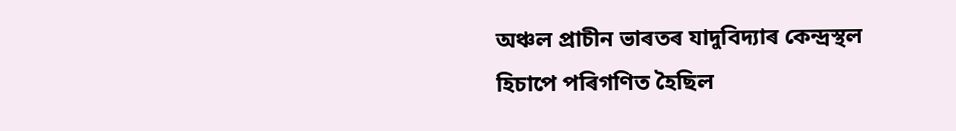অঞ্চল প্ৰাচীন ভাৰতৰ যাদুবিদ্যাৰ কেন্দ্ৰস্থল হিচাপে পৰিগণিত হৈছিল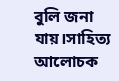বুলি জনা যায়।সাহিত্য আলোচক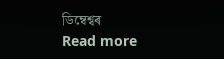ডিম্বেশ্বৰ
Read more